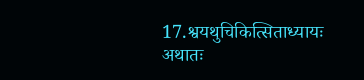17.श्वयथुचिकित्सिताध्यायः
अथातः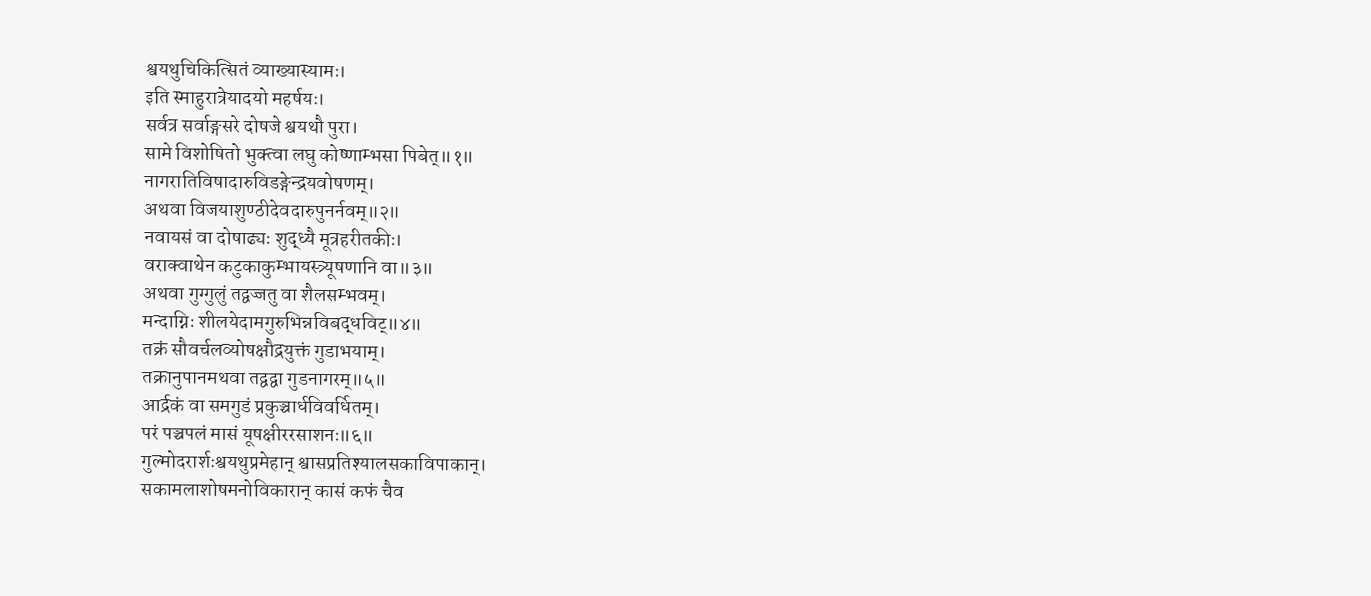श्वयथुचिकित्सितं व्याख्यास्यामः।
इति स्माहुरात्रेयादयो महर्षयः।
सर्वत्र सर्वाङ्गसरे दोषजे श्वयथौ पुरा।
सामे विशोषितो भुक्त्वा लघु कोष्णाम्भसा पिबेत्॥१॥
नागरातिविषादारुविडङ्गेन्द्रयवोषणम्।
अथवा विजयाशुण्ठीदेवदारुपुनर्नवम्॥२॥
नवायसं वा दोषाढ्यः शुद्ध्यै मूत्रहरीतकीः।
वराक्वाथेन कटुकाकुम्भायस्त्र्यूषणानि वा॥३॥
अथवा गुग्गुलुं तद्वज्जतु वा शैलसम्भवम्।
मन्दाग्निः शीलयेदामगुरुभिन्नविबद्धविट्॥४॥
तक्रं सौवर्चलव्योषक्षौद्रयुक्तं गुडाभयाम्।
तक्रानुपानमथवा तद्वद्वा गुडनागरम्॥५॥
आर्द्रकं वा समगुडं प्रकुञ्चार्धविवर्धितम्।
परं पञ्चपलं मासं यूषक्षीररसाशनः॥६॥
गुल्मोदरार्शःश्वयथुप्रमेहान् श्वासप्रतिश्यालसकाविपाकान्।
सकामलाशोषमनोविकारान् कासं कफं चैव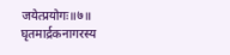जयेत्प्रयोगः॥७॥
घृतमार्द्रकनागरस्य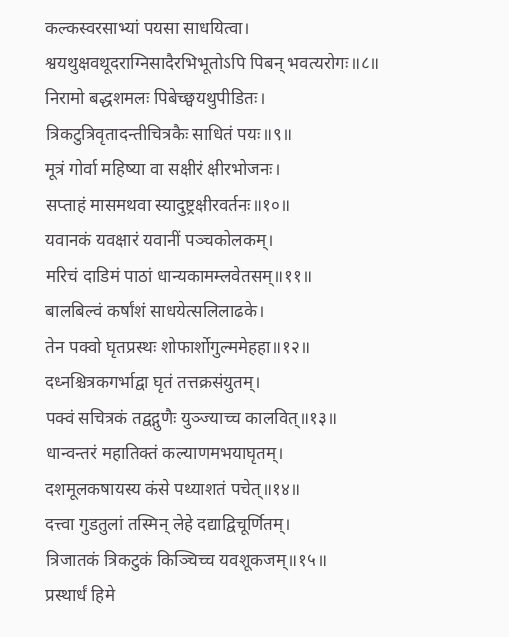कल्कस्वरसाभ्यां पयसा साधयित्वा।
श्वयथुक्षवथूदराग्निसादैरभिभूतोऽपि पिबन् भवत्यरोगः॥८॥
निरामो बद्धशमलः पिबेच्छ्वयथुपीडितः।
त्रिकटुत्रिवृतादन्तीचित्रकैः साधितं पयः॥९॥
मूत्रं गोर्वा महिष्या वा सक्षीरं क्षीरभोजनः।
सप्ताहं मासमथवा स्यादुष्ट्रक्षीरवर्तनः॥१०॥
यवानकं यवक्षारं यवानीं पञ्चकोलकम्।
मरिचं दाडिमं पाठां धान्यकामम्लवेतसम्॥११॥
बालबिल्वं कर्षांशं साधयेत्सलिलाढके।
तेन पक्वो घृतप्रस्थः शोफार्शोगुल्ममेहहा॥१२॥
दध्नश्चित्रकगर्भाद्वा घृतं तत्तक्रसंयुतम्।
पक्वं सचित्रकं तद्वद्गुणैः युञ्ज्याच्च कालवित्॥१३॥
धान्वन्तरं महातिक्तं कल्याणमभयाघृतम्।
दशमूलकषायस्य कंसे पथ्याशतं पचेत्॥१४॥
दत्त्वा गुडतुलां तस्मिन् लेहे दद्याद्विचूर्णितम्।
त्रिजातकं त्रिकटुकं किञ्चिच्च यवशूकजम्॥१५॥
प्रस्थार्धं हिमे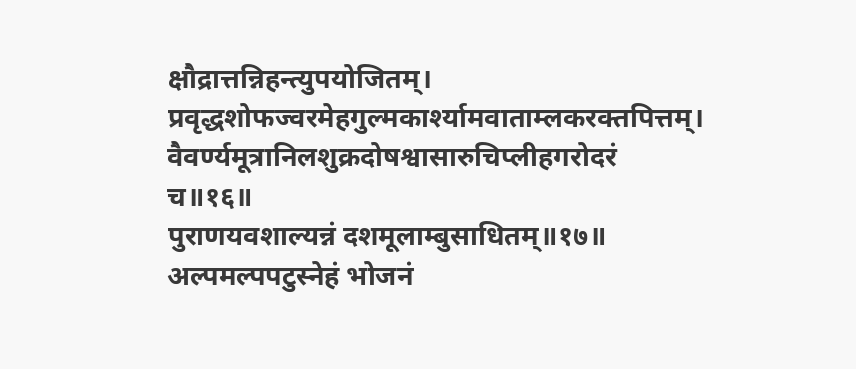क्षौद्रात्तन्निहन्त्युपयोजितम्।
प्रवृद्धशोफज्वरमेहगुल्मकार्श्यामवाताम्लकरक्तपित्तम्।
वैवर्ण्यमूत्रानिलशुक्रदोषश्वासारुचिप्लीहगरोदरं च॥१६॥
पुराणयवशाल्यन्नं दशमूलाम्बुसाधितम्॥१७॥
अल्पमल्पपटुस्नेहं भोजनं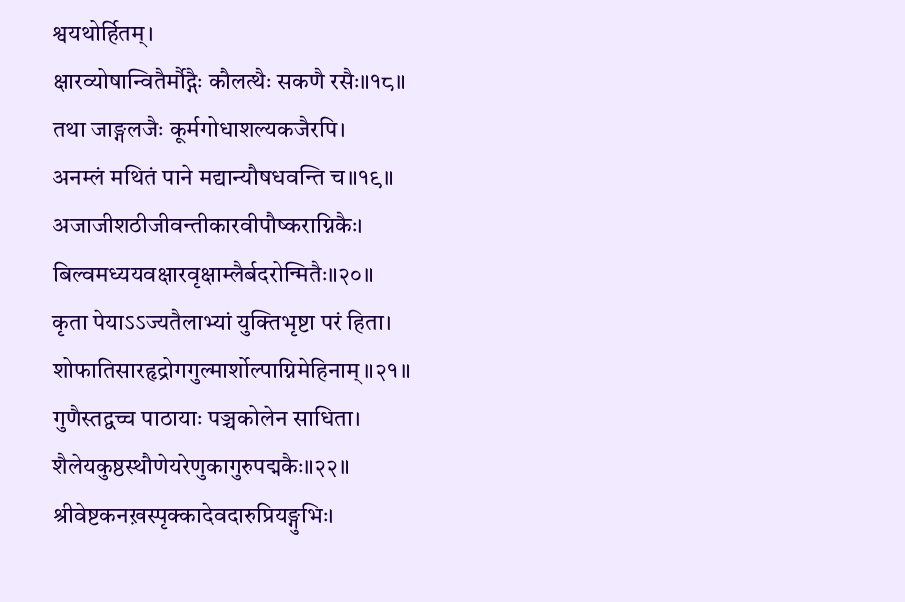श्वयथोर्हितम्।
क्षारव्योषान्वितैर्मौद्गैः कौलत्थैः सकणै रसैः॥१८॥
तथा जाङ्गलजैः कूर्मगोधाशल्यकजैरपि।
अनम्लं मथितं पाने मद्यान्यौषधवन्ति च॥१९॥
अजाजीशठीजीवन्तीकारवीपौष्कराग्निकैः।
बिल्वमध्ययवक्षारवृक्षाम्लैर्बदरोन्मितैः॥२०॥
कृता पेयाऽऽज्यतैलाभ्यां युक्तिभृष्टा परं हिता।
शोफातिसारहृद्रोगगुल्मार्शोल्पाग्निमेहिनाम्॥२१॥
गुणैस्तद्वच्च पाठायाः पञ्चकोलेन साधिता।
शैलेयकुष्ठस्थौणेयरेणुकागुरुपद्मकैः॥२२॥
श्रीवेष्टकनख़स्पृक्कादेवदारुप्रियङ्गुभिः।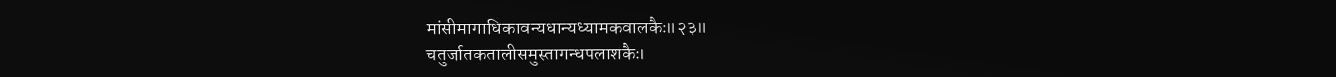मांसीमागाधिकावन्यधान्यध्यामकवालकैः॥२३॥
चतुर्जातकतालीसमुस्तागन्धपलाशकैः।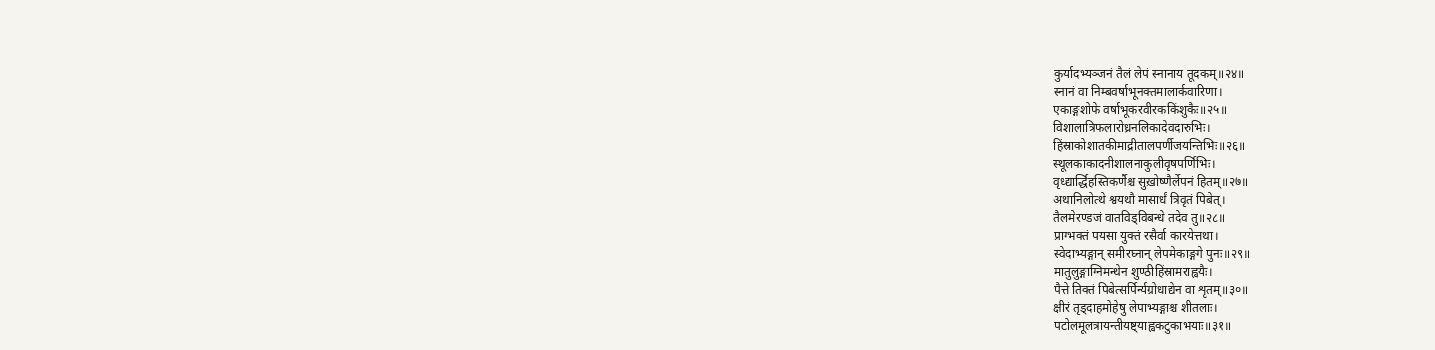कुर्यादभ्यञ्जनं तैलं लेपं स्नानाय तूदकम्॥२४॥
स्नानं वा निम्बवर्षाभूनक्तमालार्कवारिणा।
एकाङ्गशोफे वर्षाभूकरवीरककिंशुकैः॥२५॥
विशालात्रिफलारोध्रनलिकादेवदारुभिः।
हिंस्राकोशातकीमाद्रीतालपर्णीजयन्तिभिः॥२६॥
स्थूलकाकादनीशालनाकुलीवृषपर्णिभिः।
वृध्द्यार्द्धिहस्तिकर्णैश्च सुख़ोष्णैर्लेपनं हितम्॥२७॥
अथानिलोत्थे श्वयथौ मासार्धं त्रिवृतं पिबेत्।
तैलमेरण्डजं वातविड्विबन्धे तदेव तु॥२८॥
प्राग्भक्तं पयसा युक्तं रसैर्वा कारयेत्तथा।
स्वेदाभ्यङ्गान् समीरघ्नान् लेपमेकाङ्गगे पुनः॥२९॥
मातुलुङ्गाग्निमन्थेन शुण्ठीहिंस्रामराह्वयैः।
पैत्ते तिक्तं पिबेत्सर्पिर्न्यग्रोधाद्येन वा शृतम्॥३०॥
क्षीरं तृड्दाहमोहेषु लेपाभ्यङ्गाश्च शीतलाः।
पटोलमूलत्रायन्तीयष्ट्याह्वकटुकाभयाः॥३१॥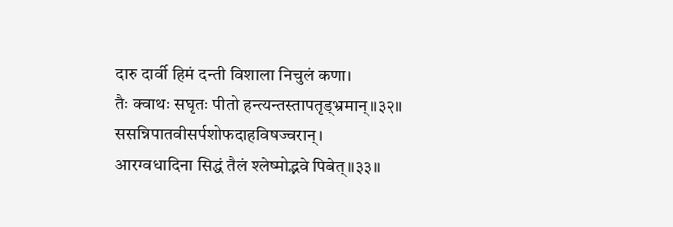दारु दार्वी हिमं दन्ती विशाला निचुलं कणा।
तैः क्वाथः सघृतः पीतो हन्त्यन्तस्तापतृड्भ्रमान्॥३२॥
ससन्निपातवीसर्पशोफदाहविषज्वरान्।
आरग्वधादिना सिद्धं तैलं श्लेष्मोद्भवे पिबेत्॥३३॥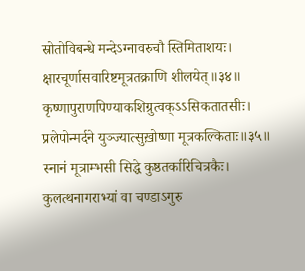स्रोतोविबन्धे मन्देऽग्नावरुचौ स्तिमिताशयः।
क्षारचूर्णासवारिष्टमूत्रतक्राणि शीलयेत्॥३४॥
कृष्णापुराणपिण्याकशिग्रुत्वक्ऽऽसिकतातसीः।
प्रलेपोन्मर्दने युञ्ज्यात्सुख़ोष्णा मूत्रकल्किताः॥३५॥
स्नानं मूत्राम्भसी सिद्धे कुष्ठतर्कारिचित्रकैः।
कुलत्थनागराभ्यां वा चण्डाऽगुरु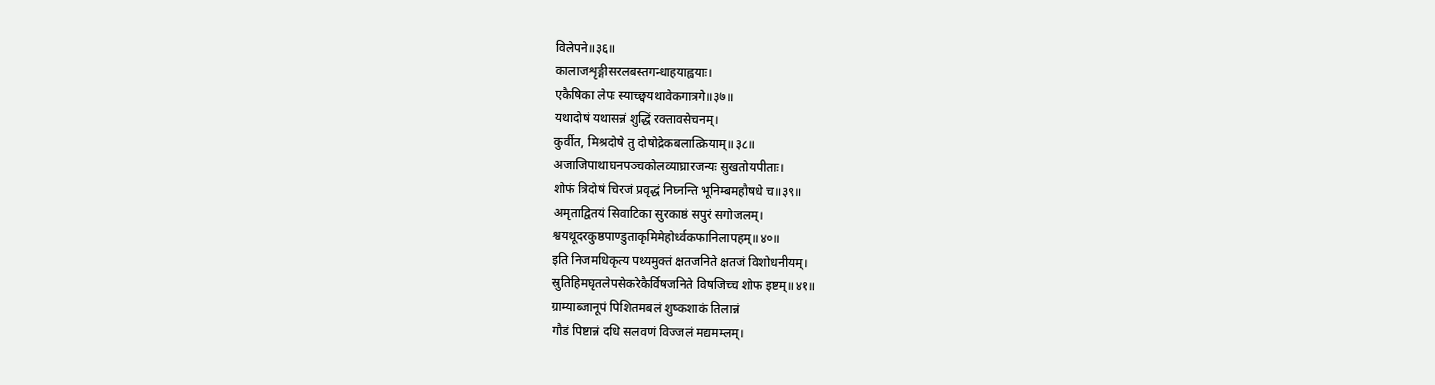विलेपने॥३६॥
कालाजशृङ्गीसरलबस्तगन्धाहयाह्वयाः।
एकैषिका लेपः स्याच्छ्वयथावेकगात्रगे॥३७॥
यथादोषं यथासन्नं शुद्धिं रक्तावसेचनम्।
कुर्वीत, मिश्रदोषे तु दोषोद्रेकबलात्क्रियाम्॥३८॥
अजाजिपाथाघनपञ्चकोलव्याघ्रारजन्यः सुखतोयपीताः।
शोफं त्रिदोषं चिरजं प्रवृद्धं निघ्नन्ति भूनिम्बमहौषधे च॥३९॥
अमृताद्वितयं सिवाटिका सुरकाष्ठं सपुरं सगोजलम्।
श्वयथूदरकुष्ठपाण्डुताकृमिमेहोर्ध्वकफानिलापहम्॥४०॥
इति निजमधिकृत्य पथ्यमुक्तं क्षतजनिते क्षतजं विशोधनीयम्।
स्रुतिहिमघृतलेपसेकरेकैर्विषजनिते विषजिच्च शोफ इष्टम्॥४१॥
ग्राम्याब्जानूपं पिशितमबलं शुष्कशाकं तिलान्नं
गौडं पिष्टान्नं दधि सलवणं विज्जलं मद्यमम्लम्।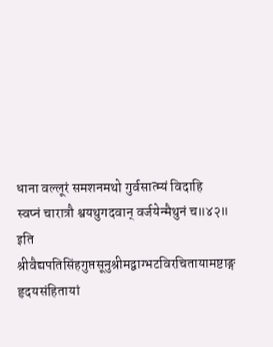धाना वल्लूरं समशनमथो गुर्वसात्म्यं विदाहि
स्वप्नं चारात्रौ श्वयथुगदवान् वर्जयेन्मैथुनं च॥४२॥
इति श्रीवैद्यपतिसिंहगुप्तसूनुश्रीमद्वाग्भटविरचितायामष्टाङ्ग हृदयसंहितायां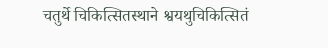चतुर्थे चिकित्सितस्थाने श्वयथुचिकित्सितं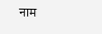नाम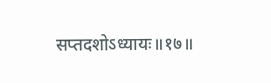सप्तदशोऽध्यायः॥१७॥